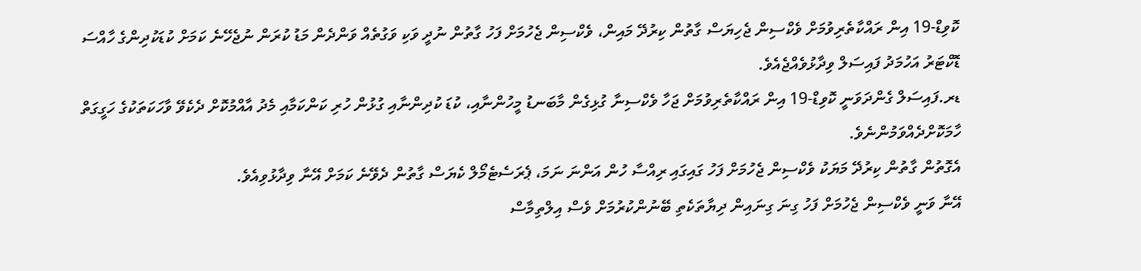ކޮވިޑް-19 އިން ރައްކާތެރިވުމަށް ވެކްސިން ޖެހިޔަސް ގާތުން ކިރުދޭ މައިން، ވެކްސިން ޖެހުމަށް ފަހު ގާތުން ނުދީ ވަކި ވަގުތެއް ވަންދެން މަޑު ކުރަން ނުޖެހޭނެ ކަމަށް ކުޑަކުދިންގެ ހާއްސަ ޑޮކްޓަރު އަހުމަދު ފައިސަލް ވިދާޅުވެއްޖެއެވެ.
ޑރ.ފައިސަލް ގެންދަވަނީ ކޮވިޑް-19 އިން ރައްކާތެރިވުމަށް ޖަހާ ވެކްސިނާ ގުޅިގެން މާބަނޑު މީހުންނާއި، ކުޑަ ކުދިންނާއި ގުޅުން ހުރި ކަންކަމާއި މެދު އާއްމުކޮށް ދެކެވޭ ވާހަކަތަކުގެ ހަގީގަތް ހާމަކޮށްދެއްވަމުންނެވެ.
އެގޮތުން ގާތުން ކިރުދޭ މަޔަކު ވެކްސިން ޖެހުމަށް ފަހު ގައިގައި ރިއްސާ ހުން އަންނަ ނަމަ، ޕެރަސެޓެމޯލް ކެޔަސް ގާތުން ދެވޭނެ ކަމަށް އޭނާ ވިދާޅުވިއެވެ.
އޭނާ ވަނީ ވެކްސިން ޖެހުމަށް ފަހު ގިނަ ގިނައިން ދިޔާތަކެތި ބޭނުންކުރުމަށް ވެސް އިލްތިމާސް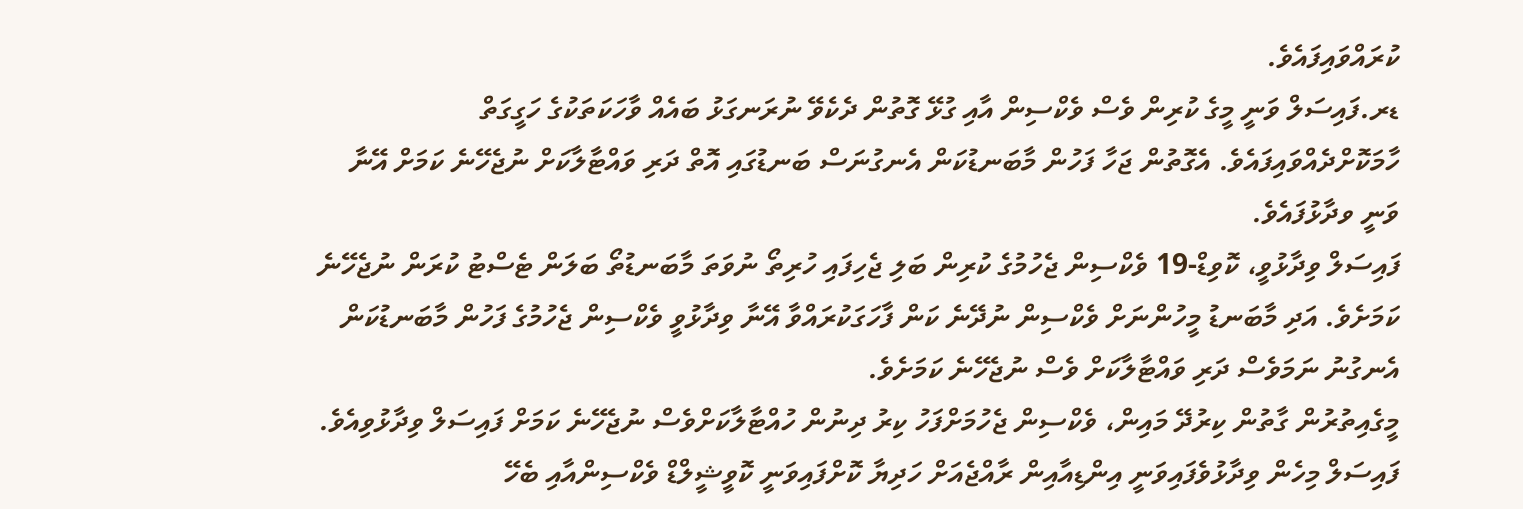ކުރައްވައިފައެވެ.
ޑރ.ފައިސަލް ވަނީ މީގެ ކުރިން ވެސް ވެކްސިން އާއި ގުޅޭ ގޮތުން ދެކެވޭ ނުރަނގަޅު ބައެއް ވާހަކަތަކުގެ ހަގީގަތް ހާމަކޮށްދެއްވައިފައެވެ. އެގޮތުން ޖަހާ ފަހުން މާބަނޑުކަން އެނގުނަސް ބަނޑުގައި އޮތް ދަރި ވައްޓާލާކަށް ނުޖެހޭނެ ކަމަށް އޭނާ ވަނީ ވދާޅުފައެވެ.
ފައިސަލް ވިދާޅުވީ، ކޮވިޑް-19 ވެކްސިން ޖެހުމުގެ ކުރިން ބަލި ޖެހިފައި ހުރިތޯ ނުވަތަ މާބަނޑުތޯ ބަލަން ޓެސްޓު ކުރަން ނުޖެހޭނެ ކަމަށެވެ. އަދި މާބަނޑު މީހުންނަށް ވެކްސިން ނުދޭނެ ކަން ފާހަގަކުރައްވާ އޭނާ ވިދާޅުވީ ވެކްސިން ޖެހުމުގެ ފަހުން މާބަނޑުކަން އެނގުނު ނަމަވެސް ދަރި ވައްޓާލާކަށް ވެސް ނުޖެހޭނެ ކަމަށެވެ.
މީގެއިތުރުން ގާތުން ކިރުދޭ މައިން، ވެކްސިން ޖެހުމަށްފަހު ކިރު ދިނުން ހުއްޓާލާކަށްވެސް ނުޖެހޭނެ ކަމަށް ފައިސަލް ވިދާޅުވިއެވެ.
ފައިސަލް މިހެން ވިދާޅުވެފައިވަނީ އިންޑިއާއިން ރާއްޖެއަށް ހަދިޔާ ކޮށްފައިވަނީ ކޮވީޝީލްޑް ވެކްސިންއާއި ބެހޭ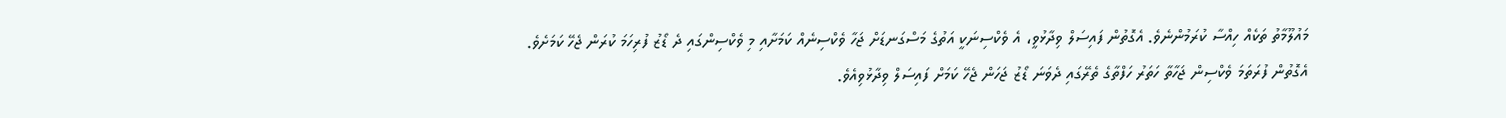މައުލޫމާތު ތަކެއް ހިއްސާ ކުރަމުންނެވެ. އެގޮތުން ފައިސަލް ވިދާޅުވީ، އެ ވެކްސިނަކީ އަތުގެ މަސްގަނޑަށް ޖަހާ ވެކްސިނެއް ކަމަށާއި މި ވެކްސިންގައި ދެ ޑޯޒު ފުރިހަމަ ކުރަން ޖެހޭ ކަމަށެވެ.
އެގޮތުން ފުރަތަމަ ވެކްސިން ޖަހާތާ ހަތަރު ހަފްތާގެ ތެރޭގައި ދެވަނަ ޑޯޒު ޖަހަން ޖެހޭ ކަމަށް ފައިސަލް ވިދާޅުވިއެވެ.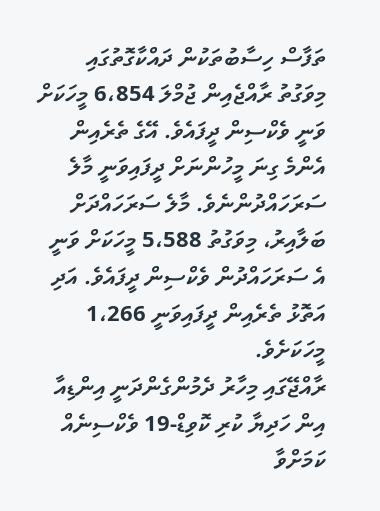ތަފާސް ހިސާބުތަކުން ދައްކާގޮތުގައި މިވަގުތު ރާއްޖެއިން ޖުމްލަ 6،854 މީހަކަށް ވަނީ ވެކްސިން ދީފައެވެ. އޭގެ ތެރެއިން އެންމެ ގިނަ މީހުންނަށް ދީފައިވަނީ މާލެ ސަރަހައްދުންނެވެ. މާލެ ސަރަހައްދަށް ބަލާއިރު، މިވަގުތު 5،588 މީހަކަށް ވަނީ އެ ސަރަހައްދުން ވެކްސިން ދީފައެވެ. އަދި އަތޮޅު ތެރެއިން ދީފައިވަނީ 1،266 މީހަކަށެވެ.
ރާއްޖޭގައި މިހާރު ދެމުންގެންދަނީ އިންޑިއާ އިން ހަދިޔާ ކުރި ކޮވިޑް-19 ވެކްސިނެއް ކަމަށްވާ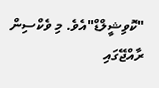"ކޮވިޝީލްޑް"އެވެ. މި ވެކްސިން ރާއްޖޭގައި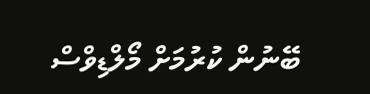ބޭނުން ކުރުމަށް މޯލްޑިވްސް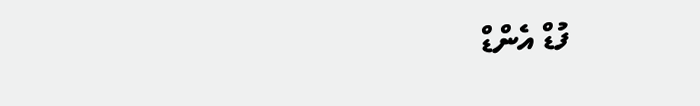ފުޑް އެންޑް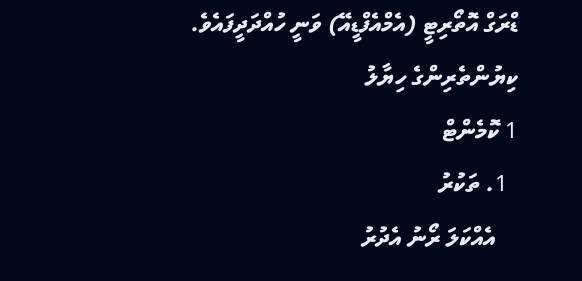ޑްރަގް އޮތޯރިޓީ (އެމްއެފްޑީއޭ) ވަނީ ހުއްދަދީފައެވެ.
ކިޔުންތެރިންގެ ހިޔާލު
1 ކޮމެންޓް
  1. ތަކުރު
    އެއްކަލަ ރޯނު އެދުރު